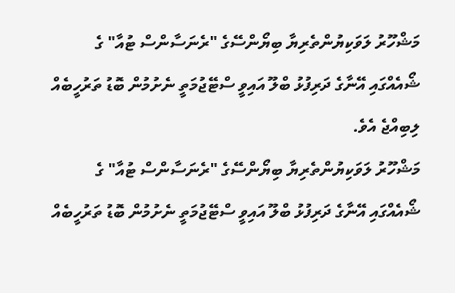މަޝްހޫރު ލަވަކިޔުންތެރިޔާ ބިޔޯންސޭގެ "ރެނަސާންސް ޓުއާ" ގެ ޝޯއެއްގައި އޭނާގެ ދަރިފުޅު ބްލޫ އައިވީ ސްޓޭޖުމަތީ ނެށުމުން ބޮޑު ތަރުހީބެއް ލިބިއްޖެ އެވެ.
މަޝްހޫރު ލަވަކިޔުންތެރިޔާ ބިޔޯންސޭގެ "ރެނަސާންސް ޓުއާ" ގެ ޝޯއެއްގައި އޭނާގެ ދަރިފުޅު ބްލޫ އައިވީ ސްޓޭޖުމަތީ ނެށުމުން ބޮޑު ތަރުހީބެއް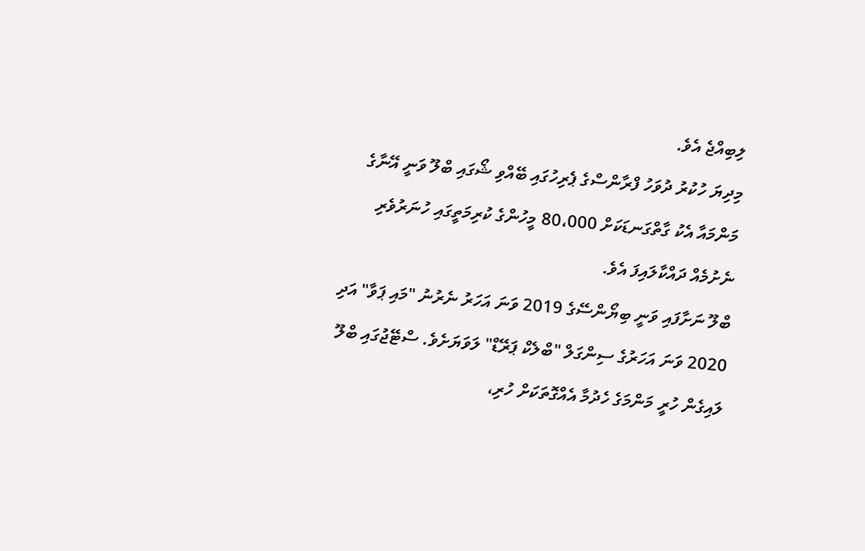ލިބިއްޖެ އެވެ.
މިދިޔަ ހުކުރު ދުވަހު ފްރާންސްގެ ޕެރިހުގައި ބޭއްވި ޝޯގައި ބްލޫ ވަނީ އޭނާގެ މަންމައާ އެކު ގާތްގަނޑަކަށް 80،000 މީހުންގެ ކުރިމަތީގައި ހުނަރުވެރި ނެށުމެއް ދައްކާލައިފަ އެވެ.
ބްލޫ ނަށާފައި ވަނީ ބިޔޯންސޭގެ 2019 ވަނަ އަހަރު ނެރުނު "މައި ޕަވާ" އަދި 2020 ވަނަ އަހަރުގެ ސިންގަލް "ބްލެކް ޕަރޭޑް" ލަވަޔަށެވެ. ސްޓޭޖުގައި ބްލޫ ލައިގެން ހުރީ މަންމަގެ ހެދުމާ އެއްގޮތަކަށް ހުރި،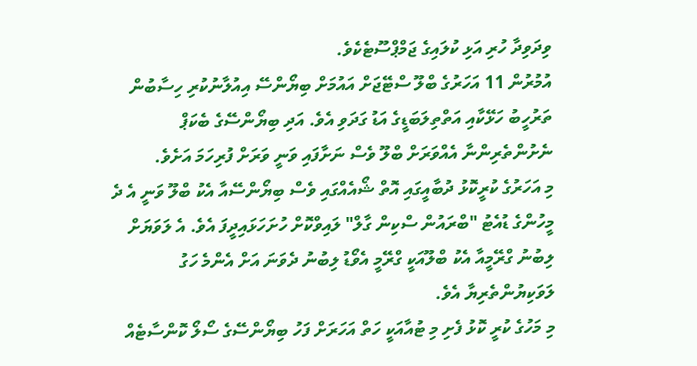ވިދަވިދާ ހުރި އަޅި ކުލައިގެ ޖަމްޕްސޫޓެކެވެ.
އުމުރުން 11 އަހަރުގެ ބްލޫ ސްޓޭޖަށް އައުމަށް ބިޔޯންސޭ އިއުލާނުކުރި ހިސާބުން ތަރުހީބު ހަޅޭކާއި އަތްތިލަބަޑީގެ އަޑު ގަދަވި އެވެ. އަދި ބިޔޯންސޭގެ ބެކަޕް ނެށުންތެރިންނާ އެއްވަރަށް ބްލޫ ވެސް ނަށާފައި ވަނީ ވަރަށް ފުރިހަމަ އަށެވެ.
މި އަހަރުގެ ކުރީކޮޅު ދުބާއީގައި އޮތް ޝޯއެއްގައި ވެސް ބިޔޯންސޭއާ އެކު ބްލޫ ވަނީ އެ ދެ މީހުންގެ ޑުއެޓު "ބްރައުން ސްކިން ގާލް" ލައިވްކޮށް ހުށަހަޅައިދީފަ އެވެ. އެ ލަވަޔަށް ލިބުނު ގްރޭމީއާ އެކު ބްލޫއަކީ ގްރޭމީ އެވޯޑު ލިބުނު ދެވަނަ އަށް އެންމެ ހަގު ލަވަކިޔުންތެރިޔާ އެވެ.
މި މަހުގެ ކުރީ ކޮޅު ފެށި މި ޓުއާއަކީ ހަތް އަހަރަށް ފަހު ބިޔޯންސޭގެ ސޯލޯ ކޮންސާޓެއް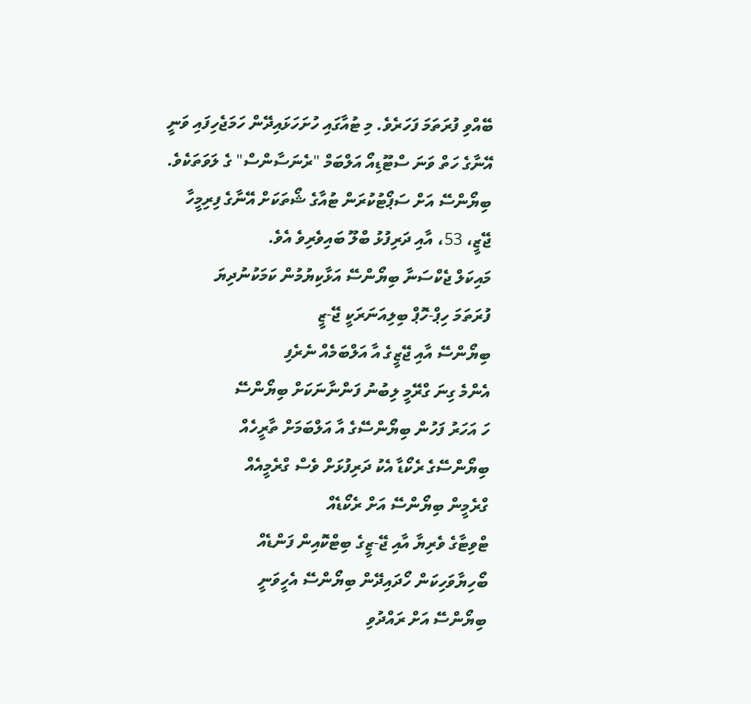ބޭއްވި ފުރަތަމަ ފަހަރެވެ. މި ޓުއާގައި ހުށަހަޅައިދޭން ހަމަޖެހިފައި ވަނީ އޭނާގެ ހަތް ވަނަ ސްޓޫޑިއޯ އަލްބަމް "ރެނަސާންސް" ގެ ލަވަތަކެވެ.
ބިޔޯންސޭ އަށް ސަޕޯޓުކުރަން ޓުއާގެ ޝޯތަކަށް އޭނާގެ ފިރިމީހާ ޖޭޒީ، 53، އާއި ދަރިފުޅު ބްލޫ ބައިވެރިވެ އެވެ.
މައިކަލް ޖެކްސަނާ ބިޔޯންސޭ އަޅާކިޔުމުން ކަމަކުނުދިޔަ
ފުރަތަމަ ހިޕް-ހޮޕް ބިލިއަނަރަކީ ޖޭ-ޒީ
ބިޔޯންސޭ އާއި ޖޭޒީގެ އާ އަލްބަމެއް ނެރެފި
އެންމެ ގިނަ ގްރޭމީ ލިބުނު ފަންނާނަކަށް ބިޔޯންސޭ
ހަ އަހަރު ފަހުން ބިޔޯންސޭގެ އާ އަލްބަމަށް ތާރީހެއް
ބިޔޯންސޭގެ ރެކޯޑާ އެކު ދަރިފުޅަށް ވެސް ގްރެމީއެއް
ގްރެމީން ބިޔޯންސޭ އަށް ރެކޯޑެއް
ޓްވިޓާގެ ވެރިޔާ އާއި ޖޭ-ޒީގެ ބިޓްކޮއިން ފަންޑެއް
ބޯހިޔާވަހިކަން ހޯދައިދޭން ބިޔޯންސޭ އެހީވަނީ
ބިޔޯންސޭ އަށް ރައްދުވި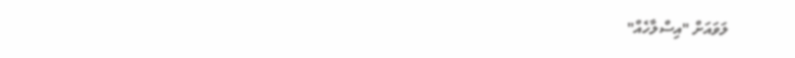ލަވައަށް "އިސްލާހެއް"